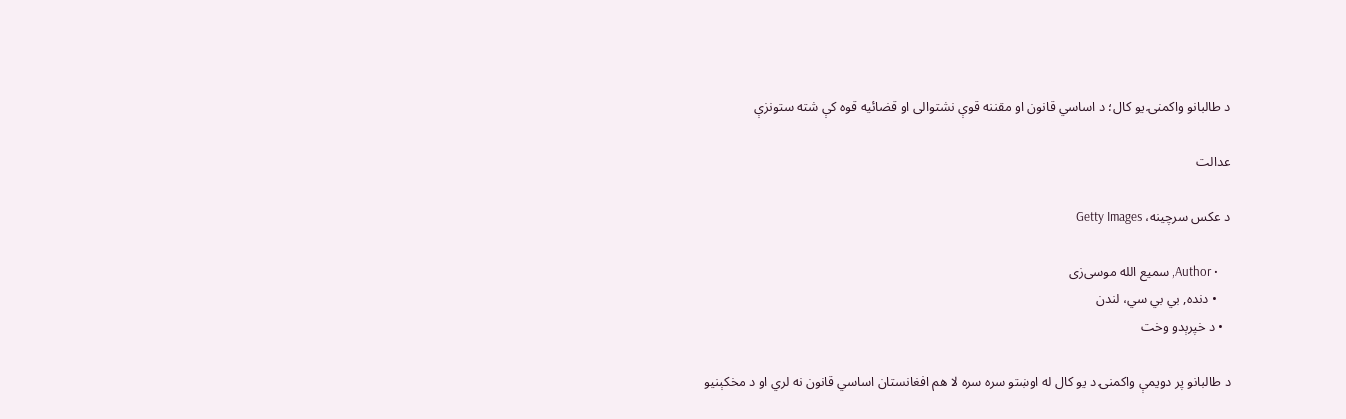د طالبانو واکمنۍ یو کال؛ د اساسي قانون او مقننه قوې نشتوالی او قضائیه قوه کې شته ستونزې

عدالت

د عکس سرچینه، Getty Images

    • Author, سمیع الله موسی‌زی
    • دنده, بي بي سي، لندن
  • د خپرېدو وخت

د طالبانو پر دویمې واکمنۍ د یو کال له اوښتو سره سره لا هم افغانستان اساسي قانون نه لري او د مخکېنیو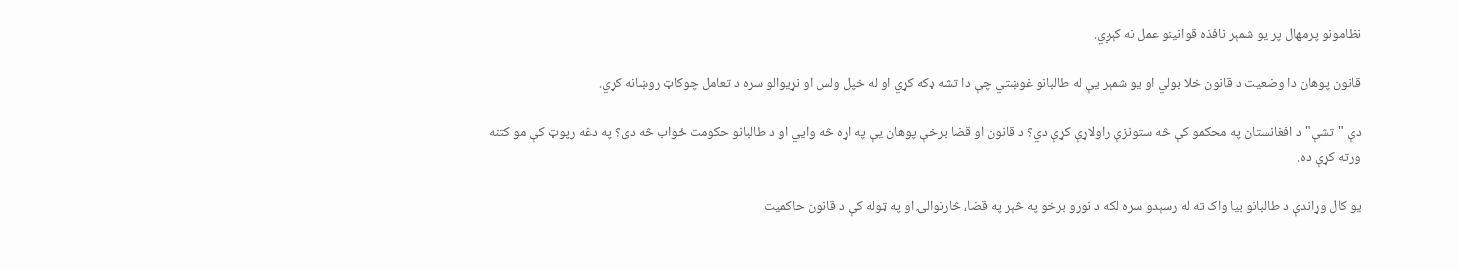نظامونو پرمهال پر یو شمېر نافذه قوانینو عمل نه کېږي.

قانون پوهان دا وضعیت د قانون خلا بولي او یو شمېر یې له طالبانو غوښتي چې دا تشه ډکه کړي او له خپل ولس او نړیوالو سره د تعامل چوکاټ روښانه کړي.

دې "تشې" د افغانستان په محکمو کې څه ستونزې راولاړې کړې دي؟ د قانون او قضا برخې پوهان یې په اړه څه وايي او د طالبانو حکومت ځواب څه دی؟ په دغه رپوټ کې مو کتنه ورته کړې ده.

یو کال وړاندې د طالبانو بیا واک ته له رسېدو سره لکه د نورو برخو په څېر په قضا، څارنوالۍ او په ټوله کې د قانون حاکمیت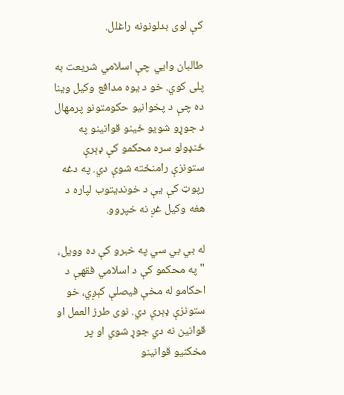کې لوی بدلونونه راغلل.

طالبان وايي چې اسلامي شریعت به پلی کوي. خو د یوه مدافع وکیل وینا ده چې د پخوانیو حکومتونو پرمهال د جوړو شویو ځینو قوانینو په ځنډولو سره محکمو کې ډېرې ستونزې رامنځته شوې دي. په دغه رپوټ کې یې د خونديتوب لپاره د هغه وکیل غږ نه خپروو.

له بي بي سي په خبرو کې ده وویل، "په محکمو کې د اسلامي فقهې د احکامو له مخې فیصلې کېږي، خو ستونزې ډېرې دي. نوی طرز العمل او قوانین نه دي جوړ شوي او پر مخکنیو قوانینو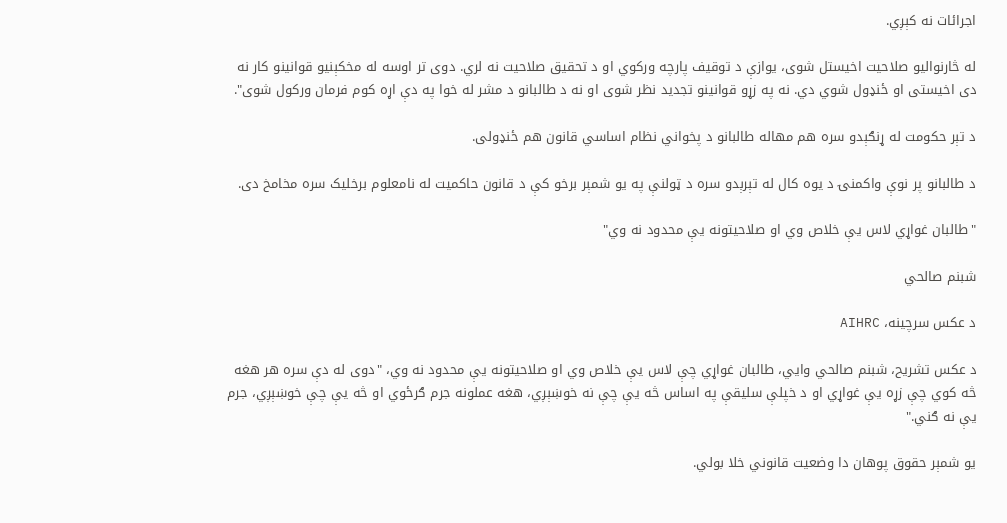اجرائات نه کېږي.

له څارنوالیو صلاحیت اخیستل شوی، یوازې د توقیف پارچه ورکوي او د تحقیق صلاحیت نه لري. دوی تر اوسه له مخکېنیو قوانینو کار نه دی اخیستی او ځنډول شوي دي. نه په زړو قوانینو تجدید نظر شوی او نه د طالبانو د مشر له خوا په دې اړه کوم فرمان ورکول شوی".

د تېر حکومت له ړنګېدو سره هم مهاله طالبانو د پخواني نظام اساسي قانون هم ځنډولی.

د طالبانو پر نوې واکمنۍ د یوه کال له تېرېدو سره د ټولنې په یو شمېر برخو کې د قانون حاکمیت له نامعلوم برخلیک سره مخامخ دی.

"طالبان غواړي لاس یې خلاص وي او صلاحیتونه یې محدود نه وي"

شبنم صالحي

د عکس سرچینه، AIHRC

د عکس تشریح، شبنم صالحي وايي، طالبان غواړي چې لاس یې خلاص وي او صلاحیتونه یې محدود نه وي، "دوی له دې سره هر هغه څه کوي چې زړه یې غواړي او د خپلې سلیقې په اساس څه یې چې نه خوښېږي، هغه عملونه جرم ګرځوي‌ او څه یې چې خوښېږي، جرم يې نه ګني."

یو شمېر حقوق پوهان دا وضعیت قانوني خلا بولي.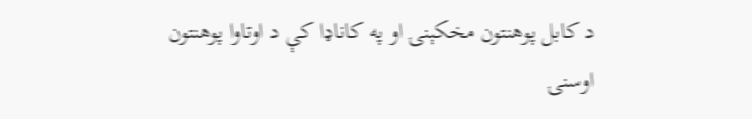د کابل پوهنتون مخکېنۍ او په کاناډا کې د اوتاوا پوهنتون اوسنۍ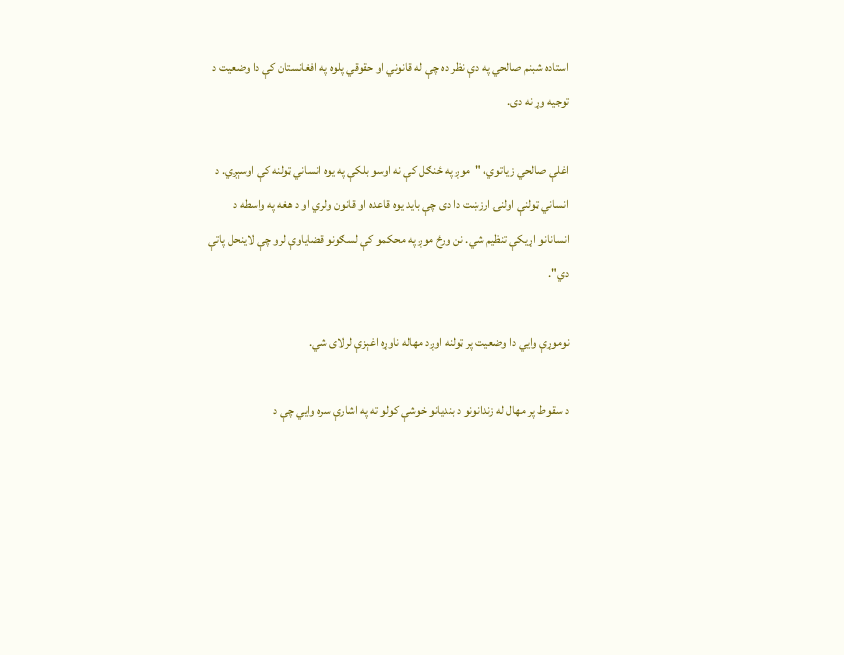استاده شبنم صالحي په دې نظر ده چې له قانوني او حقوقي پلوه په افغانستان کې دا وضعیت د توجیه وړ نه دی.

اغلې صالحي زیاتوي، "موږ په ځنګل کې نه اوسو بلکې په یوه انساني ټولنه کې اوسېږي. د انساني ټولنې اولنۍ ارزښت دا دی چې باید یوه قاعده او قانون ولري او د هغه په واسطه د انسانانو اړیکې تنظیم شي. نن ورځ موږ په محکمو کې لسګونو قضایاوې لرو چې لاینحل پاتې دي".

نوموړې وايي دا وضعیت پر ټولنه اوږد مهاله ناوړه اغېزې لرلای شي.

د سقوط پر مهال له زندانونو د بندیانو خوشې کولو ته په اشارې سره وايي چې د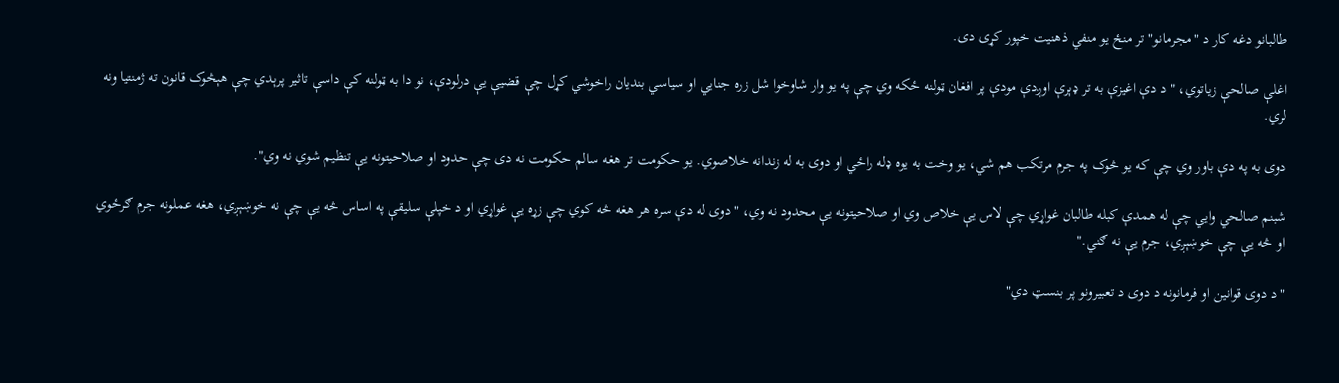طالبانو دغه کار د "مجرمانو" تر منځ یو منفي ذهنیت خپور کړی دی.

اغلې صالحې زیاتوي، "د دې اغیزې به تر ډېرې اوږدې مودې پر افغان ټولنه ځکه وي چې په یو وار شاوخوا شل زره جنايي‌ او سیاسي بندیان راخوشي کړل چې قضیې یې درلودې، نو دا به ټولنه کې داسې تاثیر پرېدي چې هېڅوک قانون ته ژمنتیا ونه لري.

دوی به په دې باور وي چې که یو څوک په جرم مرتکب هم شي، یو وخت به یوه ډله راځي‌ او دوی به له زندانه خلاصوي. یو حکومت تر هغه سالم حکومت نه دی چې حدود او صلاحیتونه یې تنظیم شوي نه وي".

شبنم صالحي وايي چې له همدې کبله طالبان غواړي چې لاس یې خلاص وي او صلاحیتونه یې محدود نه وي، "دوی له دې سره هر هغه څه کوي چې زړه یې غواړي او د خپلې سلیقې په اساس څه یې چې نه خوښېږي، هغه عملونه جرم ګرځوي‌ او څه یې چې خوښېږي، جرم يې نه ګني."

"د دوی قوانین او فرمانونه د دوی د تعبیرونو پر بنسټ دي"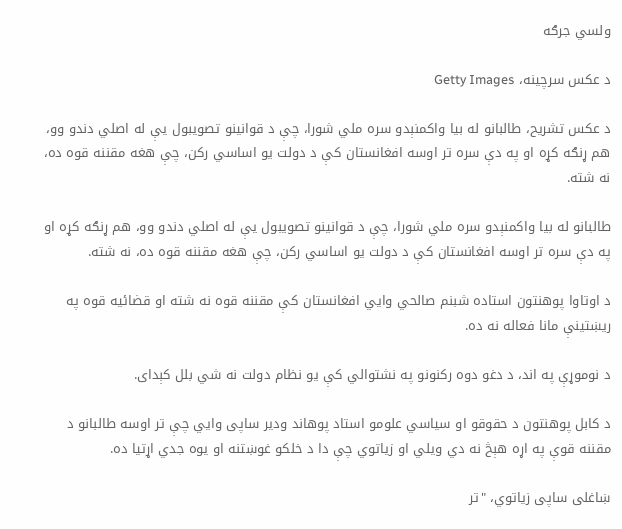ولسي جرګه

د عکس سرچینه، Getty Images

د عکس تشریح، طالبانو له بیا واکمنېدو سره ملي شورا، چې د قوانینو تصویبول یې له اصلي دندو وو، هم ړنګه کړه او په دې سره تر اوسه افغانستان کې د دولت یو اساسي رکن، چې هغه مقننه قوه ده، نه شته.

طالبانو له بیا واکمنېدو سره ملي شورا، چې د قوانینو تصویبول یې له اصلي دندو وو، هم ړنګه کړه او په دې سره تر اوسه افغانستان کې د دولت یو اساسي رکن، چې هغه مقننه قوه ده، نه شته.

د اوتاوا پوهنتون استاده شبنم صالحي وايي افغانستان کې مقننه قوه نه شته او قضائیه قوه په ریښتینې مانا فعاله نه ده.

د نوموړې په اند، د دغو دوه رکنونو په نشتوالي کې یو نظام دولت نه شي بلل کېدای.

د کابل پوهنتون د حقوقو او سیاسي علومو استاد پوهاند ودیر ساپی وايي چې تر اوسه طالبانو د مقننه قوې په اړه هېڅ نه دي ویلي او زیاتوي چې دا د خلکو غوښتنه او یوه جدي اړتیا ده.

ښاغلی ساپی زیاتوي، "تر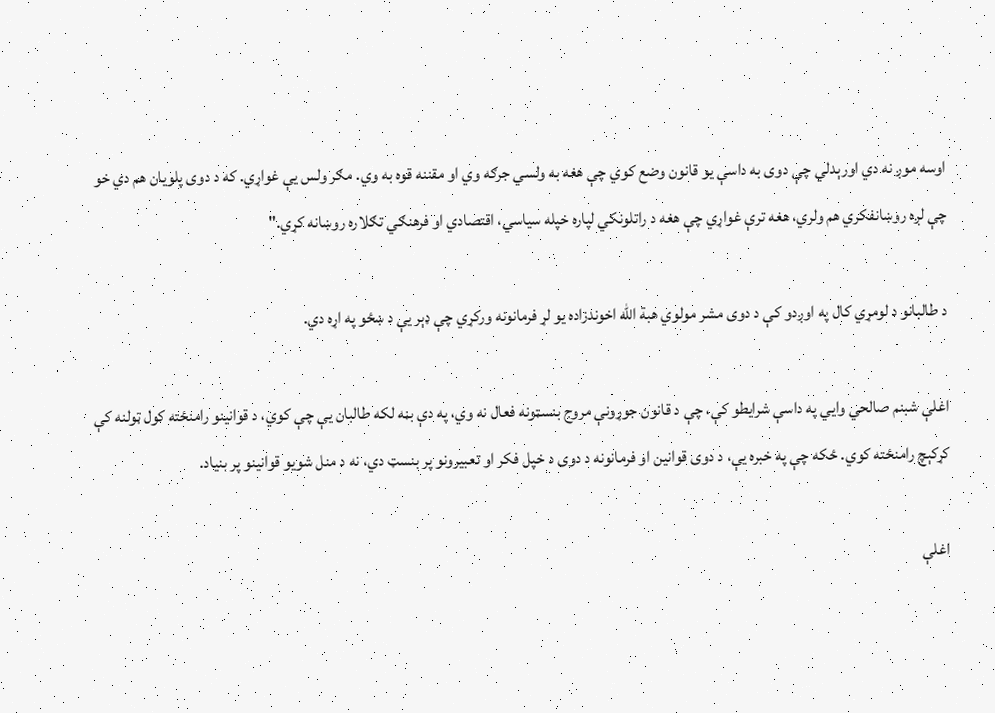اوسه موږ نه دي‌ اورېدلي چې دوی به داسې یو قانون وضع کوي چې هغه به ولسي جرګه وي او مقننه قوه به وي. مګر ولس یې غواړي. که د دوی پلویان هم دي خو چې لږه روښانفکري هم ولري، هغه ترې غواړي چې هغه د راتلونکي لپاره خپله سیاسي، اقتصادي او فرهنګي تګلاره روښانه کړي."

د طالبانو د لومړي کال په اوږدو کې د دوی مشر مولوي هبة الله اخوندزاده یو لړ فرمانونه ورکړي چې ډېر یې د ښځو په اړه دي.

اغلې شبنم صالحي وايي په داسې شرایطو کې، چې د قانون جوړونې مروج بنسټونه فعال نه وي، په دې بڼه لکه طالبان یې چې کوي، د قوانینو رامنځته کول ټولنه کې کړکېچ رامنځته کوي. ځکه چې په خبره یې، د دوی قوانین او فرمانونه د دوی د خپل فکر او تعبیرونو پر بنسټ دي، نه د منل شویو قوانینو پر بنیاد.

اغلې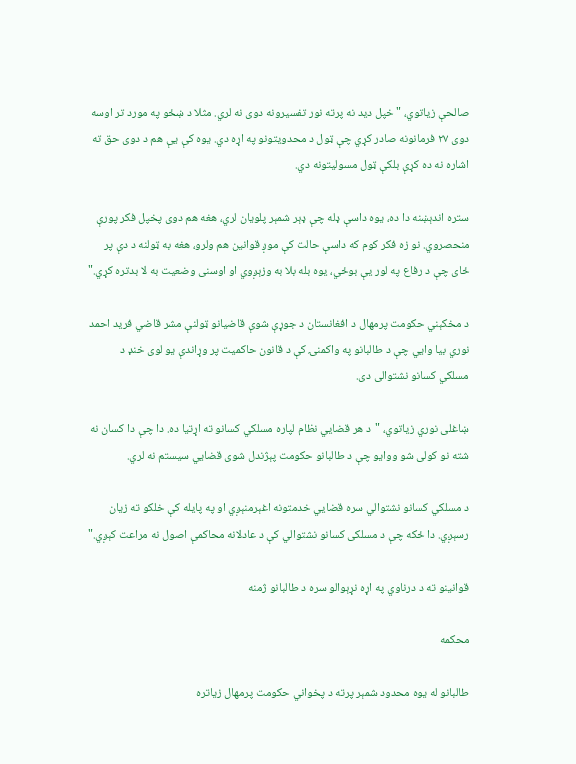صالحې زیاتوي، "خپل دید نه پرته نور تفسیرونه دوی نه لري. مثلا د ښځو په مورد تر اوسه دوی ۲۷ فرمانونه صادر کړي چې ټول د محدویتونو په اړه دي. یوه کې یې هم د دوی حق ته اشاره نه ده کړې بلکې ټول مسولیتونه دي.

ستره اندېښنه دا ده، یوه داسې ډله چې ډېر شمېر پلویان لري، هغه هم دوی پخپل فکر پورې منحصروي. نو زه فکر کوم که داسې حالت کې موږ قوانین هم ولرو، هغه به ټولنه د دې پر ځای چې د رفاع په لور یې بوځي، یوه بله بلا به وزېږوي او اوسنی وضعیت به لا بدتره کړي."

د مخکېني حکومت پرمهال د افغانستان د جوړې شوې قاضیانو ټولنې مشر قاضي فرید احمد نوري بیا وايي چې د طالبانو په واکمنۍ کې د قانون حاکمیت پر وړاندې یو لوی خنډ د مسلکي کسانو نشتوالی دی.

ښاغلی نوري زیاتوي، "د هر قضايي نظام لپاره مسلکي کسانو ته اړتیا ده. دا چې دا کسان نه شته نو کولی شو ووایو چې د طالبانو حکومت پېژندل شوی قضايي سیستم نه لري.

د مسلکي کسانو نشتوالي سره قضایي خدمتونه اغېرمنېږي او په پایله کې خلکو ته زیان رسېږي. دا ځکه چې د مسلکی کسانو نشتوالي کې د عادلانه محاکمې اصول نه مراعت کېږي."

قوانینو ته د درناوي په اړه نړېوالو سره د طالبانو ژمنه

محکمه

طالبانو له یوه محدود شمېر پرته د پخواني حکومت پرمهال زیاتره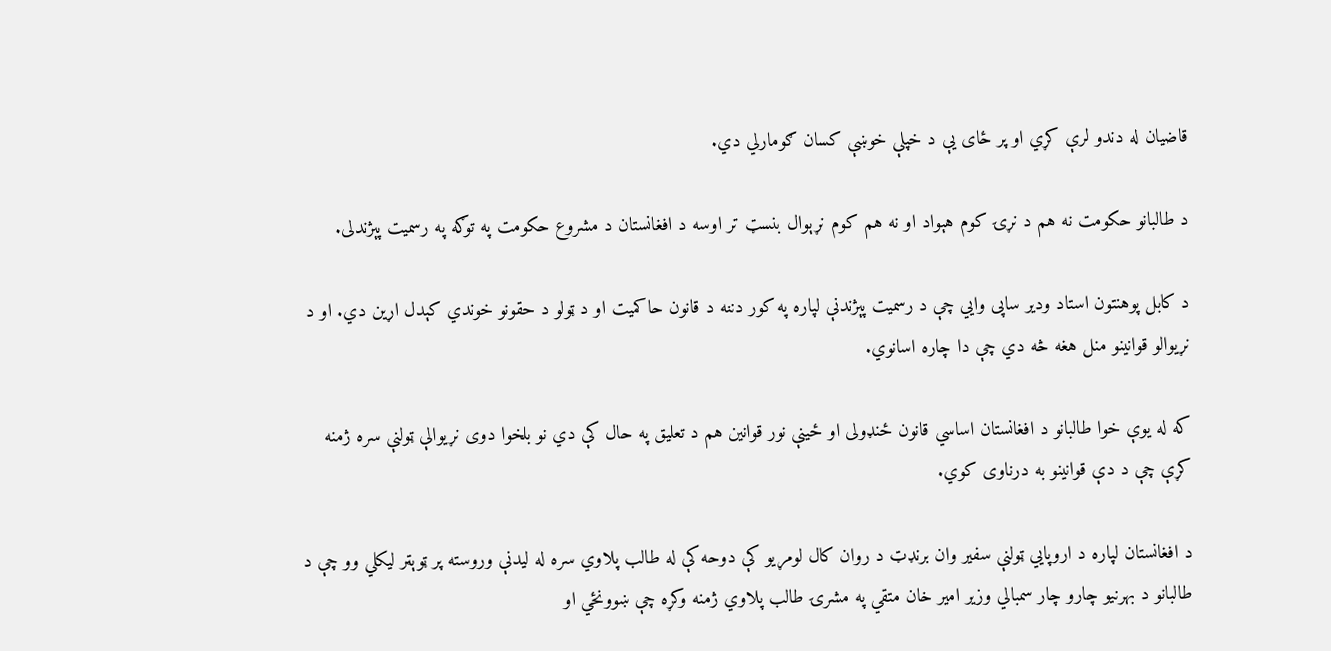قاضیان له دندو لرې کړي او پر ځای یې د خپلې خوښې کسان ګومارلي دي.

د طالبانو حکومت نه هم د نړۍ کوم هېواد او نه هم کوم نړېوال بنسټ تر اوسه د افغانستان د مشروع حکومت په توګه په رسمیت پېژندلی.

د کابل پوهنتون استاد ودیر ساپی وايي چې د رسمیت پېژندنې لپاره په کور دننه د قانون حاکمیت او د ټولو د حقونو خوندي کېدل اړین دي. او د نړیوالو قوانینو منل هغه څه دي چې دا چاره اسانوي.

که له یوې خوا طالبانو د افغانستان اساسي قانون ځنډولی او ځینې نور قوانین هم د تعلیق په حال کې دي نو بلخوا دوی نړیوالې ټولنې سره ژمنه کړې چې د دې قوانینو به درناوی کوي.

د افغانستان لپاره د اروپايي ټولنې سفیر وان برنډټ د روان کال لومړیو کې دوحه کې له طالب پلاوي سره له لیدنې وروسته پر ټوېټر لیکلي وو چې د طالبانو د بهرنیو چارو چار سمبالي وزیر امیر خان متقي په مشرۍ طالب پلاوي ژمنه وکړه چې ښوونځي او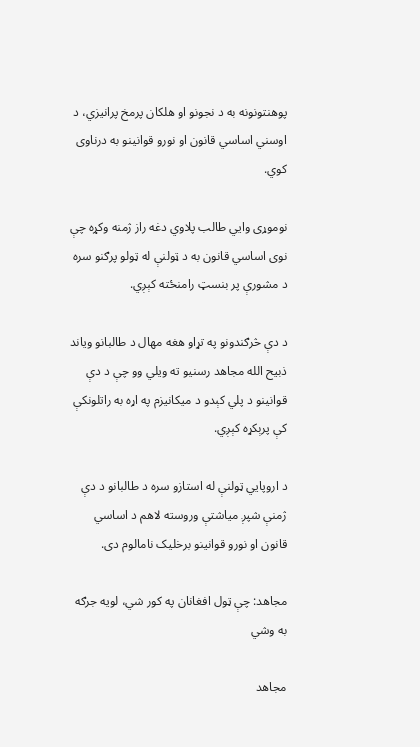پوهنتونونه به د نجونو او هلکان پرمخ پرانیزي، د اوسني اساسي قانون او نورو قوانینو به درناوی کوي.

نوموړی وایي طالب پلاوي دغه راز ژمنه وکړه چې نوی اساسي قانون به د ټولنې له ټولو پرګنو سره د مشورې پر بنسټ رامنځته کېږي.

د دې څرګندونو په تړاو هغه مهال د طالبانو ویاند ذبیح الله مجاهد رسنیو ته ویلي وو چې د دې قوانینو د پلي کېدو د میکانیزم په اړه به راتلونکې کې پرېکړه کېږي.

د اروپايي ټولنې له استازو سره د طالبانو د دې ژمنې شپږ میاشتې وروسته لاهم د اساسي قانون او نورو قوانینو برخلیک نامالوم دی.

مجاهد: چې ټول افغانان په کور شي، لویه جرګه به وشي

مجاهد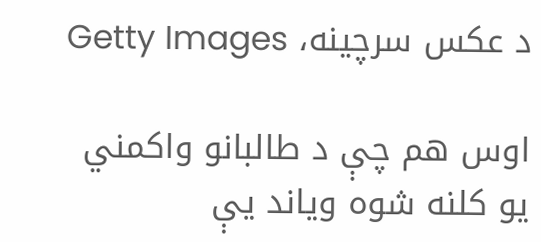د عکس سرچینه، Getty Images

اوس هم چې د طالبانو واکمني یو کلنه شوه ویاند یې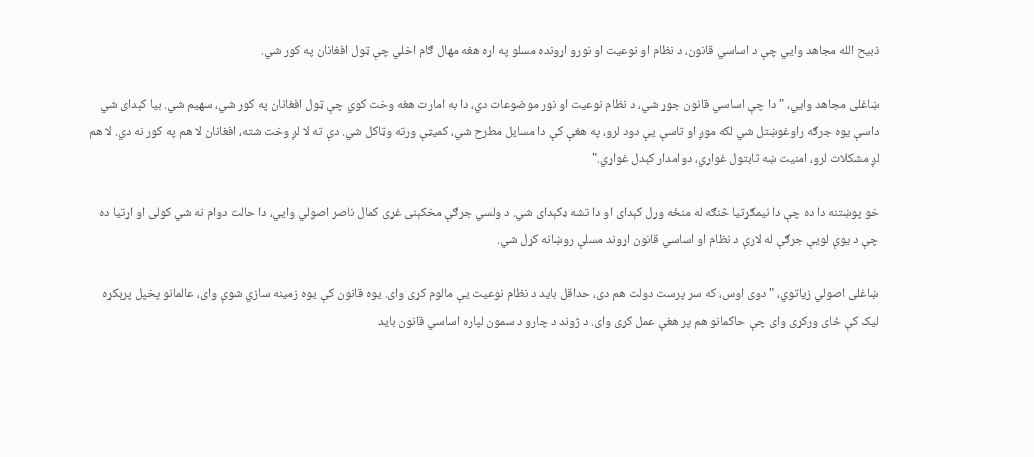ذبیح الله مجاهد وايي چې د اساسي قانون، د نظام او نوعیت او نورو اړونده مسلو په اړه هغه مهال ګام اخلي چې ټول افغانان په کور شي.

ښاغلی مجاهد وايي، "دا چې اساسي قانون جوړ شي، د نظام نوعیت او نور موضوعات دي، دا به امارت هغه وخت کوي چې ټول افغانان په کور شي، سهیم شي. بیا کېدای شي داسې یوه جرګه راوغوښتل شي لکه موږ او تاسې یې دود لرو، په هغې کې دا مسایل مطرح شي، کمیټې ورته وټاکل شي. دې ته لا لږ وخت شته، افغانان لا هم په کور نه دي. لا هم لږ مشکلات لرو، امنیت ښه ثابتول غواړي، دوامدار کېدل غواړي."

خو پوښتنه دا ده چې دا نیمګړتیا څنګه له منځه وړل کېدای او دا تشه ډکېدای شي. د ولسي جرګې مخکېنی غړی کمال ناصر اصولي وايي، دا حالت دوام نه شي کولی او اړتیا ده چې د یوې لویې جرګې له لارې د نظام او اساسي قانون اړوند مسلې روښانه کړل شي.

ښاغلی اصولي زیاتوي، "دوی اوس، که سر پرست دولت هم دی، حداقل باید د نظام نوعیت یې مالوم کړی وای. یوه قانون کې یوه زمینه سازي شوې وای، عالمانو پخپل پرېکړه لیک کې ځای ورکړی وای چې حاکمانو هم پر هغې عمل کړی وای. د ژوند د چارو د سمون لپاره اساسي قانون باید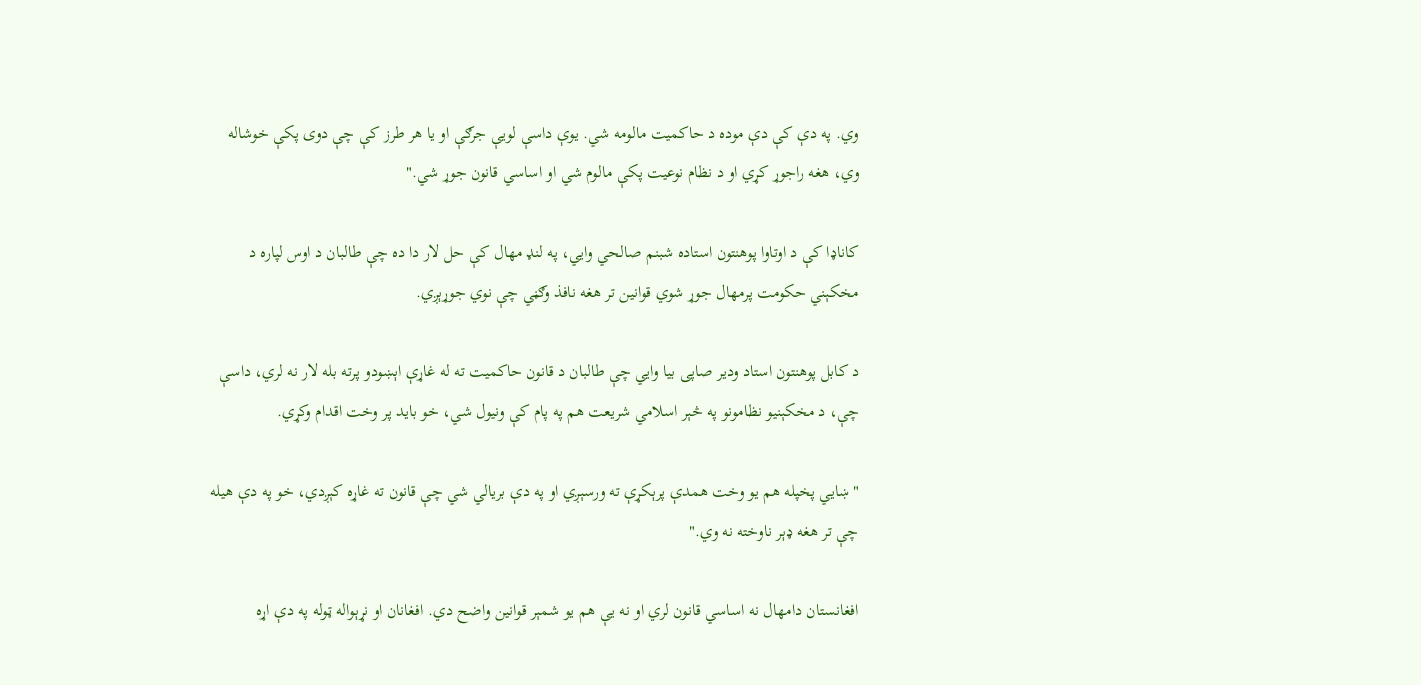وي. په دې کې دې موده د حاکمیت مالومه شي. یوې داسې لویې جرګې او یا هر طرز کې چې دوی پکې خوشاله وي، هغه راجوړ کړي‌ او د نظام نوعیت پکې مالوم شي او اساسي قانون جوړ شي."

کاناډا کې د اوتاوا پوهنتون استاده شبنم صالحي وايي، په لنډ مهال کې حل لار دا ده چې طالبان د اوس لپاره د مخکېني حکومت پرمهال جوړ شوي‌ قوانین تر هغه نافذ وګڼي چې نوي جوړېږي.

د کابل پوهنتون استاد ودیر صاپی بیا وايي چې طالبان د قانون حاکمیت ته له غاړې اېښودو پرته بله لار نه لري، داسې چې، د مخکېنیو نظامونو په څېر اسلامي شریعت هم په پام کې ونیول شي، خو باید پر وخت اقدام وکړي.

" ښايي پخپله هم یو وخت همدې پرېکړې ته ورسېږي او په دې بریالي شي چې قانون ته غاړه کېږدي، خو په دې هیله چې تر هغه ډېر ناوخته نه وي."

افغانستان دامهال نه اساسي قانون لري او نه یې هم یو شمېر قوانین واضح دي. افغانان او نړېواله ټوله په دې اړه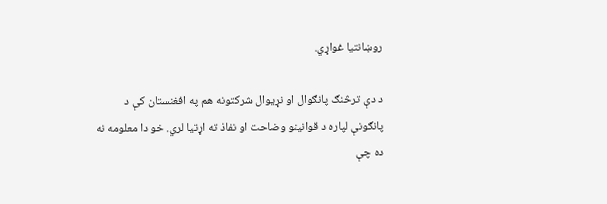روښانتیا غواړي.

د دې ترڅنګ پانګوال او نړیوال شرکتونه هم په افغنستان کې د پانګونې لپاره د قوانینو وضاحت او نفاذ ته اړتیا لري. خو دا معلومه نه ده چې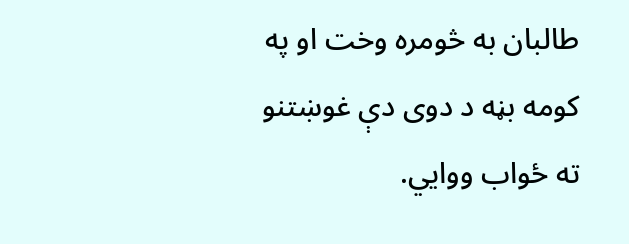طالبان به څومره وخت او په کومه بڼه د دوی دې غوښتنو ته ځواب ووايي.